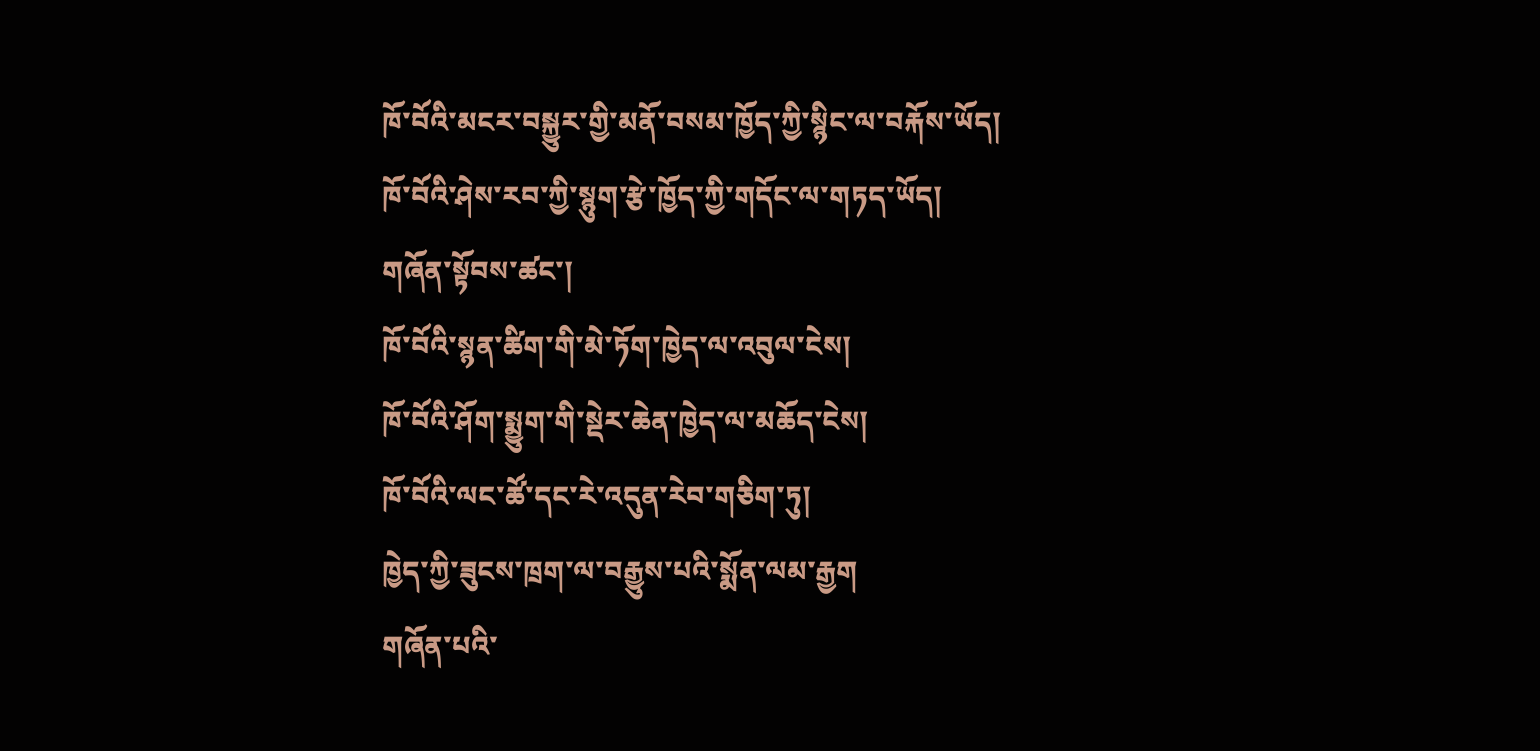ཁོ་བོའི་མངར་བསྐྱུར་གྱི་མནོ་བསམ་ཁྱོད་ཀྱི་སྙིང་ལ་བརྐོས་ཡོད།
ཁོ་བོའི་ཤེས་རབ་ཀྱི་སྙུག་རྩེ་ཁྱོད་ཀྱི་གདོང་ལ་གཏད་ཡོད།
གཞོན་སྟོབས་ཚང་།
ཁོ་བོའི་སྙན་ཚིག་གི་མེ་ཏོག་ཁྱེད་ལ་འབུལ་ངེས།
ཁོ་བོའི་ཤོག་སྨྱུག་གི་སྡེར་ཆེན་ཁྱེད་ལ་མཆོད་ངེས།
ཁོ་བོའི་ལང་ཚོ་དང་རེ་འདུན་རེབ་གཅིག་ཏུ།
ཁྱེད་ཀྱི་ཟུངས་ཁྲག་ལ་བརྒྱུས་པའི་སྨོན་ལམ་རྒྱག
གཞོན་པའི་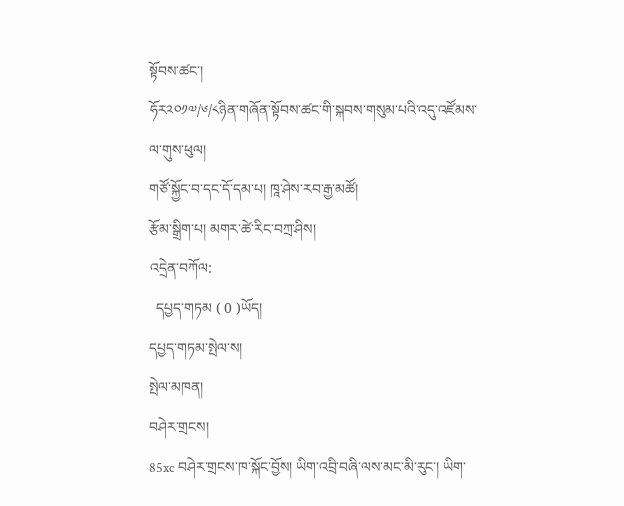སྟོབས་ཚང་།
ཧོར༢༠༡༧/༦/༨ཉིན་གཞོན་སྟོབས་ཚང་གི་སྐབས་གསུམ་པའི་འདུ་འཛོམས་ལ་གུས་ཕུལ།
གཙོ་སྐྱོང་བ་དང་དོ་དམ་པ། ཁཱ་ཤེས་རབ་རྒྱ་མཚོ།
རྩོམ་སྒྲིག་པ། མགར་ཚེ་རིང་བཀྲ་ཤིས།
འདྲེན་བཀོལ:
  དཔྱད་གཏམ ( 0 )ཡོད།
དཔྱད་གཏམ་སྤེལ་ས།
སྤེལ་མཁན།
བཤེར་གྲངས།
85xc བཤེར་གྲངས་ཁ་སྐོང་བྱོས། ཡིག་འབྲི་བཞི་ལས་མང་མི་རུང་། ཡིག་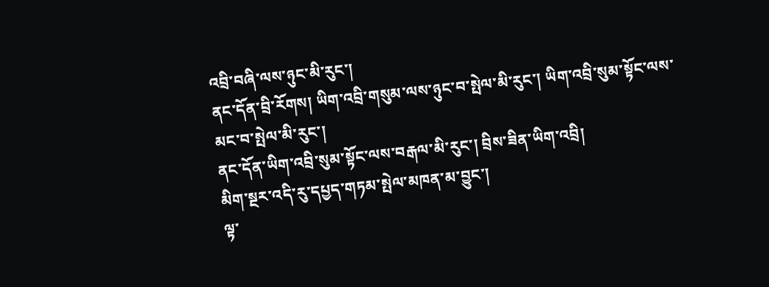འབྲི་བཞི་ལས་ཉུང་མི་རུང་།
ནང་དོན་བྲི་རོགས། ཡིག་འབྲི་གསུམ་ལས་ཉུང་བ་སྤེལ་མི་རུང་། ཡིག་འབྲི་སུམ་སྟོང་ལས་མང་བ་སྤེལ་མི་རུང་།
ནང་དོན་ཡིག་འབྲི་སུམ་སྟོང་ལས་བརྒལ་མི་རུང་། བྲིས་ཟིན་ཡིག་འབྲི།
མིག་སྔར་འདི་རུ་དཔྱད་གཏམ་སྤེལ་མཁན་མ་བྱུང་།
ལྟ་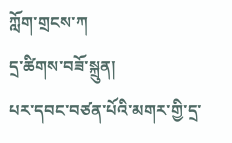ཀློག་གྲངས་ཀ
དྲ་ཚིགས་བཟོ་སྐྲུན།
པར་དབང་བཙན་པོའི་མགར་གྱི་དྲ་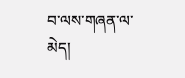བ་ལས་གཞན་ལ་མེད།